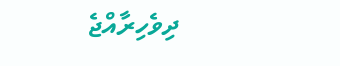ދިވެހިރާއްޖެ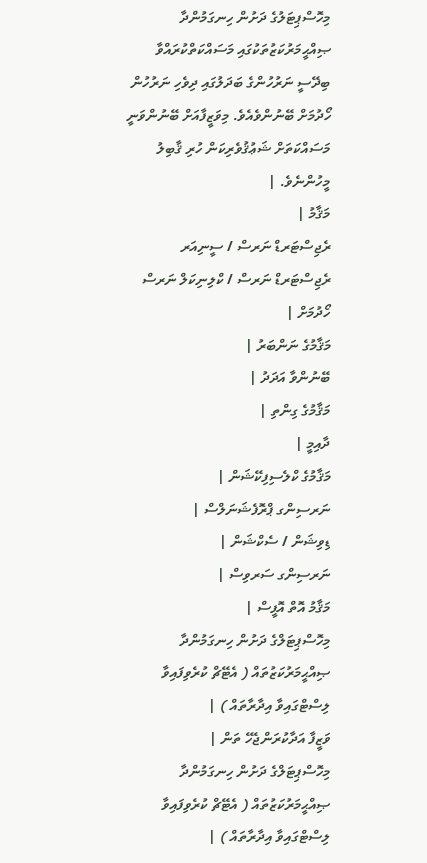މިހޮސްޕިޓަލުގެ ދަށުން ހިނގަމުންދާ ޞިއްޙީމަރުކަޒުތަކުގައި މަސައްކަތްކުރައްވާ ބިދޭސީ ނަރުހުންގެ ބަދަލުގައި ދިވެހި ނަރުހުން ހޯދުމަށް ބޭނުންވެއެވެ. މިވަޒީފާއަށް ބޭނުންވަނީ މަސައްކަތަށް ޝަޢުޤުވެރިކަން ހުރި ޤާބިލު މީހުންނެވެ. |
މަޤާމު |
ރެޖިސްޓަރޑް ނަރސް / ސީނިއަރ ރެޖިސްޓަރޑް ނަރސް / ކްލިނިކަލް ނަރސް ހޯދުމަށް |
މަޤާމުގެ ނަންބަރު |
ބޭނުންވާ އަދަދު |
މަޤާމުގެ ގިންތި |
ދާއިމީ |
މަޤާމުގެ ކްލެސިފިކޭޝަން |
ނަރސިންގ ޕްރޮފެޝަނަލްސް |
ޑިވިޝަން / ސެކްޝަން |
ނަރސިންގ ސަރވިސް |
މަޤާމު އޮތް އޮފީސް |
މިހޮސްޕިޓަލްގެ ދަށުން ހިނގަމުންދާ ޞިއްޙީމަރުކަޒުތައް ( އެޓޭޗް ކުރެވިފައިވާ ލިސްޓްގައިވާ އިދާރާތައް ) |
ވަޒީފާ އަދާކުރަންޖެހޭ ތަން |
މިހޮސްޕިޓަލްގެ ދަށުން ހިނގަމުންދާ ޞިއްޙީމަރުކަޒުތައް ( އެޓޭޗް ކުރެވިފައިވާ ލިސްޓްގައިވާ އިދާރާތައް ) |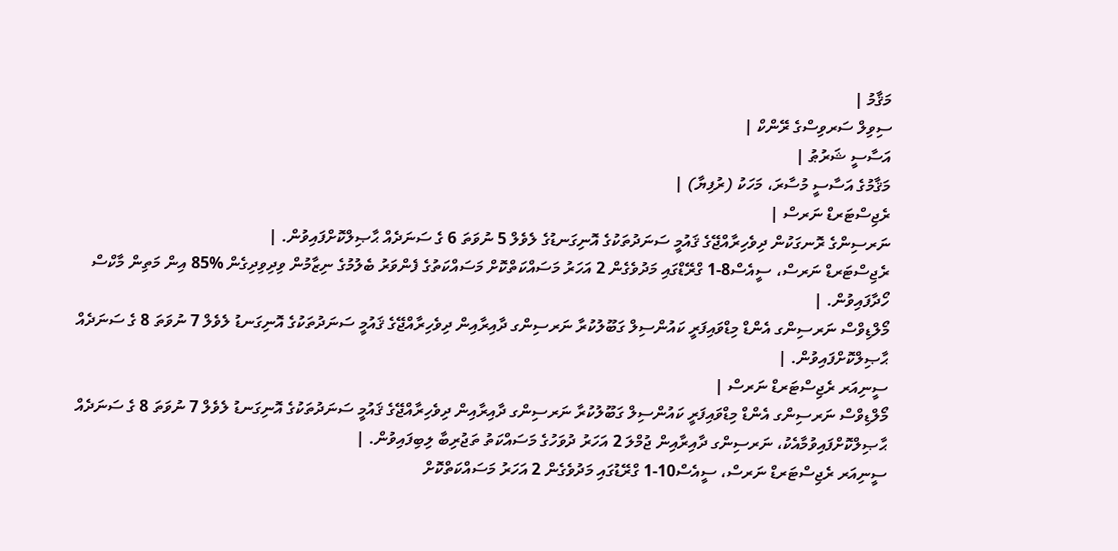މަޤާމު |
ސިވިލް ސަރވިސްގެ ރޭންކް |
އަސާސީ ޝަރުޠު |
މަޤާމުގެ އަސާސީ މުސާރަ، މަހަކު (ރުފިޔާ) |
ރެޖިސްޓަރޑް ނަރސް |
ނަރސިންގެ ރޮނގަކުން ދިވެހިރާއްޖޭގެ ޤައުމީ ސަނަދުތަކުގެ އޮނިގަނޑުގެ ލެވެލް 5 ނުވަތަ 6 ގެ ސަނަދެއް ޙާޞިލްކޮށްފައިވުން. |
ރެޖިސްޓަރޑް ނަރސް، ސީއެސް8-1 ގްރޭޑްގައި މަދުވެގެން 2 އަހަރު މަސައްކަތްކޮށް މަސައްކަތުގެ ފެންވަރު ބެލުމުގެ ނިޒާމުން ވިދިވިދިގެން %85 އިން މަތިން މާކްސް ހޯދާފައިވުން. |
މޯލްޑިވްސް ނަރސިންގ އެންޑް މިޑްވައިފަރީ ކައުންސިލް ގަބޫލުކުރާ ނަރސިންގ ދާއިރާއިން ދިވެހިރާއްޖޭގެ ޤައުމީ ސަނަދުތަކުގެ އޮނިގަނޑު ލެވެލް 7 ނުވަތަ 8 ގެ ސަނަދެއް ޙާޞިލްކޮށްފައިވުން. |
ސީނިއަރ ރެޖިސްޓަރޑް ނަރސް |
މޯލްޑިވްސް ނަރސިންގ އެންޑް މިޑްވައިފަރީ ކައުންސިލް ގަބޫލުކުރާ ނަރސިންގ ދާއިރާއިން ދިވެހިރާއްޖޭގެ ޤައުމީ ސަނަދުތަކުގެ އޮނިގަނޑު ލެވެލް 7 ނުވަތަ 8 ގެ ސަނަދެއް ޙާޞިލްކޮށްފައިވުމާއެކު، ނަރސިންގ ދާއިރާއިން ޖުމްލަ 2 އަހަރު ދުވަހުގެ މަސައްކަތު ތަޖުރިބާ ލިބިފައިވުން. |
ސީނިއަރ ރެޖިސްޓަރޑް ނަރސް، ސީއެސް10-1 ގްރޭޑުގައި މަދުވެގެން 2 އަހަރު މަސައްކަތްކޮށް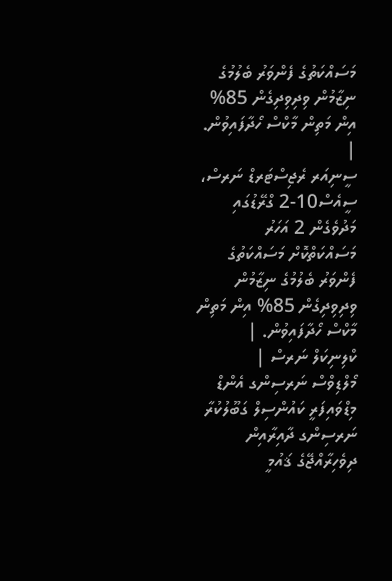މަސައްކަތުގެ ފެންވަރު ބެލުމުގެ ނިޒާމުން ވިދިވިދިގެން 85% އިން މަތިން މާކްސް ހޯދާފައިވުން. |
ސީނިއަރ ރެޖިސްޓަރޑް ނަރސް، ސީއެސް10-2 ގްރޭޑުގައި މަދުވެގެން 2 އަހަރު މަސައްކަތްކޮށް މަސައްކަތުގެ ފެންވަރު ބެލުމުގެ ނިޒާމުން ވިދިވިދިގެން 85% އިން މަތިން މާކްސް ހޯދާފައިވުން. |
ކްލިނިކަލް ނަރސް |
މޯލްޑިވްސް ނަރސިންގ އެންޑް މިޑްވައިފަރީ ކައުންސިލް ގަބޫލުކުރާ ނަރސިންގ ދާއިރާއިން ދިވެހިރާއްޖޭގެ ޤައުމީ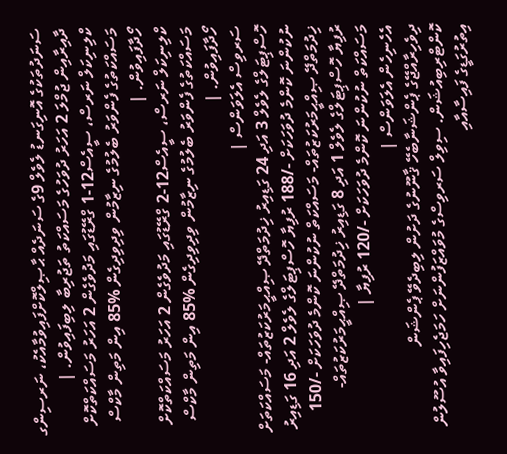ސަނަދުތަކުގެ އޮނިގަނޑު ލެވެލް 9ގެ ސަނަދެއް ޙާޞިލްކޮށްފައިވުމާއެކު، ނަރސިންގ ދާއިރާއިން ޖުމްލަ 2 އަހަރު ދުވަހުގެ މަސައްކަތު ތަޖުރިބާ ލިބިފައިވުން. |
ކްލިނިކަލް ނަރސް، ސީއެސް12-1 ގްރޭޑުގައި މަދުވެގެން 2 އަހަރު މަސައްކަތްކޮށް މަސައްކަތުގެ ފެންވަރު ބެލުމުގެ ނިޒާމުން ވިދިވިދިގެން %85 އިން މަތިން މާކްސް ހޯދާފައިވުން. |
ކްލިނިކަލް ނަރސް، ސީއެސް12-2 ގްރޭޑުގައި މަދުވެގެން 2 އަހަރު މަސައްކަތްކޮށް މަސައްކަތުގެ ފެންވަރު ބެލުމުގެ ނިޒާމުން ވިދިވިދިގެން %85 އިން މަތިން މާކްސް ހޯދާފައިވުން. |
ސަރވިސް އެލަވަންސް |
ހޮސްޕިޓަލްގެ ލެވެލް 3 އަދި 24 ގަޑިއިރު ޚިދުމަތްދޭ ޞިއްޙީމަރުކަޒުތައް- މަސައްކަތަށް ނުކުންނަ ކޮންމެ ދުވަހަކަށް -/188 ރުފިޔާ ހޮސްޕިޓަލްގެ ލެވެލް 2 އަދި 16 ގަޑިއިރު ޚިދުމަތްދޭ ޞިއްޙީމަރުކަޒުތައް- މަސައްކަތް ނުކުންނަ ކޮންމެ ދުވަހަކަށް -/150 ރުފިޔާ ހޮސްޕިޓަލްގެ ލެވެލް 1 އަދި 8 ގަޑިއިރު ޚިދުމަތްދޭ ޞިއްޙީމަރުކަޒުތައް- މަސައްކަތް ނުކުންނަ ކޮންމެ ދުވަހަކަށް -/120 ރުފިޔާ |
އެހެނިހެން އެލަވަންސް |
ދިވެހިރާއްޖޭގެ ޕެންޝަނާބެހޭ ޤާނޫނުގެ ދަށުން ލިބިދެވޭ ޕެންޝަން ކޮންޓްރިބިއުޝަން. ސިވިލް ސަރވިސްގެ މުވައްޒަފުންނަށް ހަމަޖެހިފައިވާ އުސޫލުން އިތުރުގަޑީގެ ފައިސާއާއި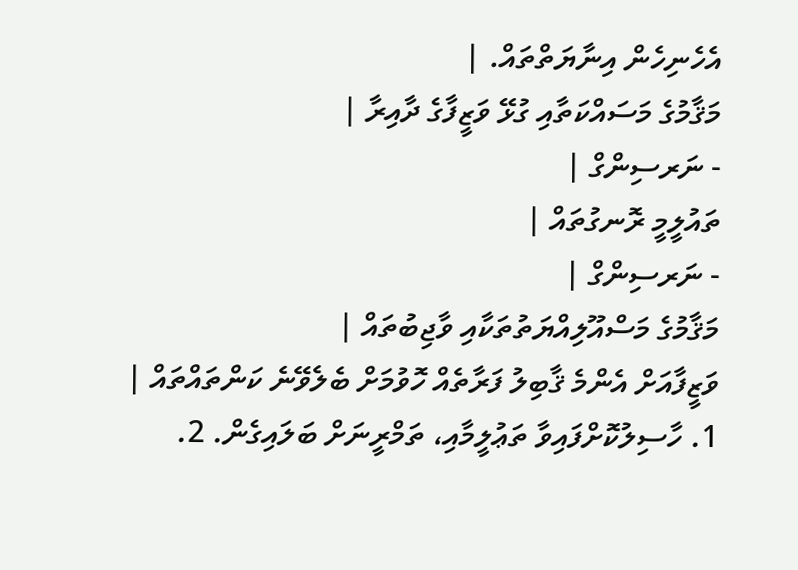އެހެނިހެން އިނާޔަތްތައް. |
މަޤާމުގެ މަސައްކަތާއި ގުޅޭ ވަޒީފާގެ ދާއިރާ |
- ނަރސިންގް |
ތައުލީމީ ރޮނގުތައް |
- ނަރސިންގް |
މަޤާމުގެ މަސްއޫލިއްޔަތުތަކާއި ވާޖިބުތައް |
ވަޒީފާއަށް އެންމެ ޤާބިލު ފަރާތެއް ހޮވުމަށް ބެލެވޭނެ ކަންތައްތައް |
1. ހާސިލުކޮށްފައިވާ ތަޢުލީމާއި، ތަމްރީނަށް ބަލައިގެން. 2.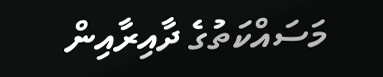މަސައްކަތުގެ ދާއިރާއިން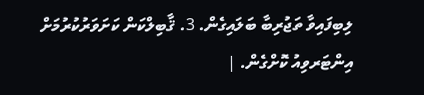ލިބިފައިވާ ތަޖުރިބާ ބަލައިގެން. 3. ޤާބިލްކަން ކަށަވަރުކުރުމަށް އިންޓަރވިއު ކޮށްގެން. |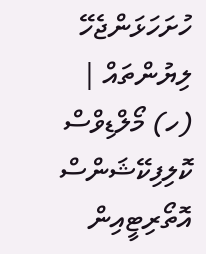ހުށަހަޅަންޖެހޭ ލިޔުންތައް |
(ހ) މޯލްޑިވްސް ކޮލިފިކޭޝަންސް އޮތޯރިޓީއިން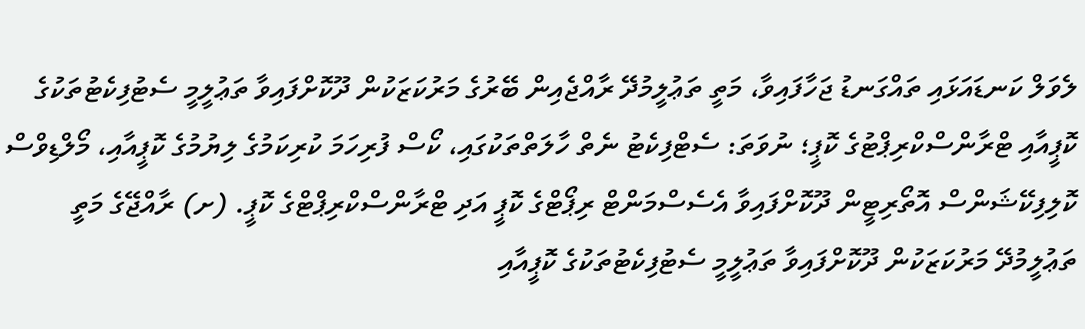ލެވަލް ކަނޑައަޅައި ތައްގަނޑު ޖަހާފައިވާ، މަތީ ތަޢުލީމުދޭ ރާއްޖެއިން ބޭރުގެ މަރުކަޒަކުން ދޫކޮށްފައިވާ ތަޢުލީމީ ސެޓުފިކެޓުތަކުގެ ކޮޕީއާއި ޓްރާންސްކްރިޕްޓުގެ ކޮޕީ؛ ނުވަތަ: ސެޓްފިކެޓު ނެތް ހާލަތްތަކުގައި، ކޯސް ފުރިހަމަ ކުރިކަމުގެ ލިޔުމުގެ ކޮޕީއާއި، މޯލްޑިވްސް ކޮލިފިކޭޝަންސް އޮތޯރިޓީން ދޫކޮށްފައިވާ އެސެސްމަންޓް ރިޕޯޓްގެ ކޮޕީ އަދި ޓްރާންސްކްރިޕްޓްގެ ކޮޕީ. (ށ) ރާއްޖޭގެ މަތީ ތަޢުލީމުދޭ މަރުކަޒަކުން ދޫކޮށްފައިވާ ތަޢުލީމީ ސެޓުފިކެޓުތަކުގެ ކޮޕީއާއި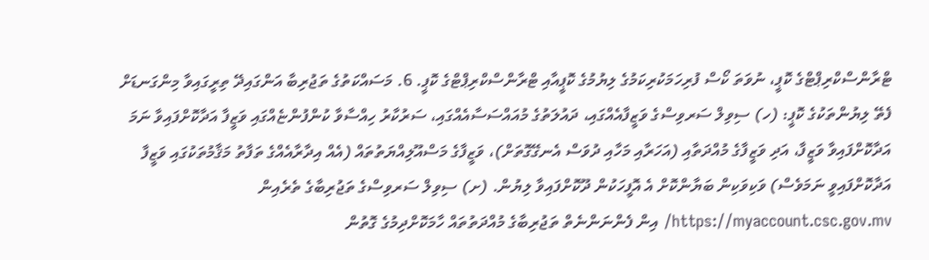ޓްރާންސްކްރިޕްޓްގެ ކޮޕީ، ނުވަތަ ކޯސް ފުރިހަމަކުރިކަމުގެ ލިޔުމުގެ ކޮޕީއާއި ޓްރާންސްކްރިޕްޓްގެ ކޮޕީ. 6. މަސައްކަތުގެ ތަޖުރިބާ އަންގައިދޭ ތިރީގައިވާ މިންގަނޑަށް ފެތޭ ލިޔުންތަކުގެ ކޮޕީ: (ހ) ސިވިލް ސަރވިސްގެ ވަޒީފާއެއްގައި، ދައުލަތުގެ މުއައްސަސާއެއްގައި، ސަރުކާރު ހިއްސާވާ ކުންފުންޏެއްގައި ވަޒީފާ އަދާކޮށްފައިވާ ނަމަ އަދާކޮށްފައިވާ ވަޒީފާ، އަދި ވަޒީފާގެ މުއްދަތާއި (އަހަރާއި މަހާއި ދުވަސް އެނގޭގޮތަށް)، ވަޒީފާގެ މަސްއޫލިއްޔަތުތައް (އެއް އިދާރާއެއްގެ ތަފާތު މަޤާމުތަކުގައި ވަޒީފާ އަދާކޮށްފައިވީ ނަމަވެސް) ވަކިވަކިން ބަޔާންކޮށް އެ އޮފީހަކުން ދޫކޮށްފައިވާ ލިޔުން. (ށ) ސިވިލް ސަރވިސްގެ ތަޖުރިބާގެ ތެރެއިން https://myaccount.csc.gov.mv/ އިން ފެންނަންނެތް ތަޖުރިބާގެ މުއްދަތުތައް ހާމަކޮށްދިމުގެ ގޮތުން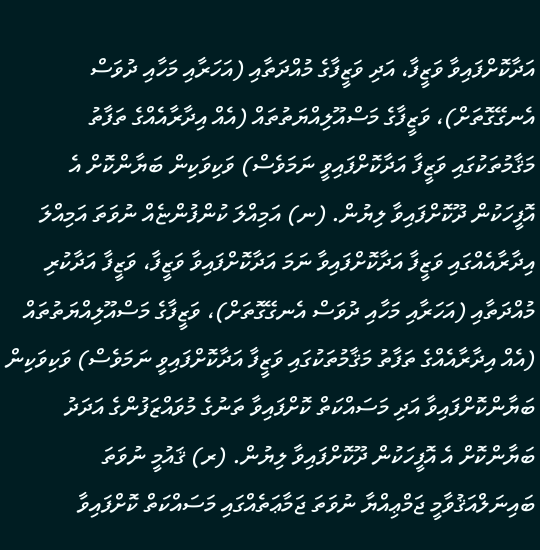އަދާކޮށްފައިވާ ވަޒީފާ، އަދި ވަޒީފާގެ މުއްދަތާއި (އަހަރާއި މަހާއި ދުވަސް އެނގޭގޮތަށް)، ވަޒީފާގެ މަސްއޫލިއްޔަތުތައް (އެއް އިދާރާއެއްގެ ތަފާތު މަޤާމުތަކުގައި ވަޒީފާ އަދާކޮށްފައިވީ ނަމަވެސް) ވަކިވަކިން ބަޔާންކޮށް އެ އޮފީހަކުން ދޫކޮށްފައިވާ ލިޔުން. (ނ) އަމިއްލަ ކުންފުންޏެއް ނުވަތަ އަމިއްލަ އިދާރާއެއްގައި ވަޒީފާ އަދާކޮށްފައިވާ ނަމަ އަދާކޮށްފައިވާ ވަޒީފާ، ވަޒީފާ އަދާކުރި މުއްދަތާއި (އަހަރާއި މަހާއި ދުވަސް އެނގޭގޮތަށް)، ވަޒީފާގެ މަސްއޫލިއްޔަތުތައް (އެއް އިދާރާއެއްގެ ތަފާތު މަޤާމުތަކުގައި ވަޒީފާ އަދާކޮށްފައިވީ ނަމަވެސް) ވަކިވަކިން ބަޔާންކޮށްފައިވާ އަދި މަސައްކަތް ކޮށްފައިވާ ތަނުގެ މުވައްޒަފުންގެ އަދަދު ބަޔާންކޮށް އެ އޮފީހަކުން ދޫކޮށްފައިވާ ލިޔުން. (ރ) ޤައުމީ ނުވަތަ ބައިނަލްއަޤުވާމީ ޖަމްޢިއްޔާ ނުވަތަ ޖަމާޢަތެއްގައި މަސައްކަތް ކޮށްފައިވާ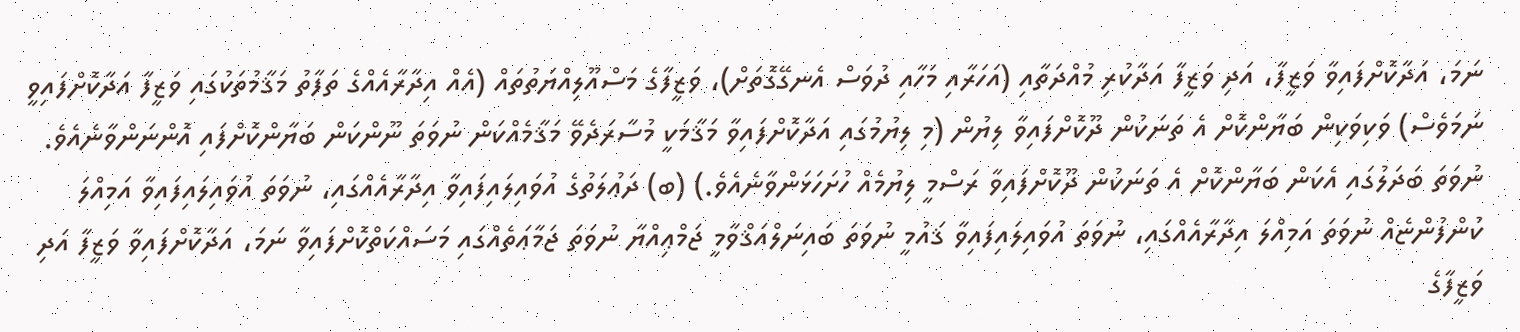ނަމަ، އަދާކޮށްފައިވާ ވަޒީފާ، އަދި ވަޒީފާ އަދާކުރި މުއްދަތާއި (އަހަރާއި މަހާއި ދުވަސް އެނގޭގޮތަށް)، ވަޒީފާގެ މަސްއޫލިއްޔަތުތައް (އެއް އިދާރާއެއްގެ ތަފާތު މަޤާމުތަކުގައި ވަޒީފާ އަދާކޮށްފައިވީ ނަމަވެސް) ވަކިވަކިން ބަޔާންކޮށް އެ ތަނަކުން ދޫކޮށްފައިވާ ލިޔުން (މި ލިޔުމުގައި އަދާކޮށްފައިވާ މަޤާމަކީ މުސާރަދެވޭ މަޤާމެއްކަން ނުވަތަ ނޫންކަން ބަޔާންކޮށްފައި އޮންނަންވާނެއެވެ. ނުވަތަ ބަދަލުގައި އެކަން ބަޔާންކޮށް އެ ތަނަކުން ދޫކޮށްފައިވާ ރަސްމީ ލިޔުމެއް ހުށަހަޅަންވާނެއެވެ.) (ބ) ދަޢުލަތުގެ އުވައިލައިފައިވާ އިދާރާއެއްގައި، ނުވަތަ އުވައިލައިފައިވާ އަމިއްލަ ކުންފުންޏެއް ނުވަތަ އަމިއްލަ އިދާރާއެއްގައި، ނުވަތަ އުވައިލައިފައިވާ ޤައުމީ ނުވަތަ ބައިނަލްއަޤްވާމީ ޖަމްޢިއްޔާ ނުވަތަ ޖަމާޢަތެއްގައި މަސައްކަތްކޮށްފައިވާ ނަމަ، އަދާކޮށްފައިވާ ވަޒީފާ އަދި ވަޒީފާގެ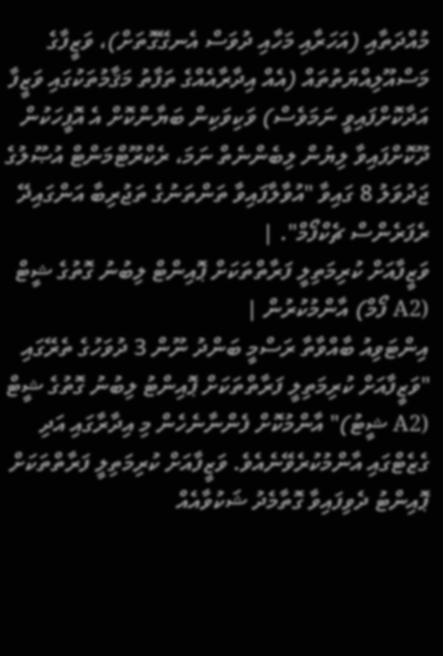މުއްދަތާއި (އަހަރާއި މަހާއި ދުވަސް އެނގޭގޮތަށް)، ވަޒީފާގެ މަސްއޫލިއްޔަތުތައް (އެއް އިދާރާއެއްގެ ތަފާތު މަޤާމުތަކުގައި ވަޒީފާ އަދާކޮށްފައިވީ ނަމަވެސް) ވަކިވަކިން ބަޔާންކޮށް އެ އޮފީހަކުން ދޫކޮށްފައިވާ ލިޔުން ލިބެންނެތް ނަމަ، ރެކްރޫޓްމަންޓް އުޞޫލުގެ ޖަދުވަލު 8 ގައިވާ "އުވާލާފައިވާ ތަންތަނުގެ ތަޖުރިބާ އަންގައިދޭ ރެފަރެންސް ޗެކްފޯމް". |
ވަޒީފާއަށް ކުރިމަތިލީ ފަރާތްތަކަށް ޕޮއިންޓް ލިބުނު ގޮތުގެ ޝީޓް (A2 ފޯމް) އާންމުކުރުން |
އިންޓަވިއު ބާއްވާތާ ރަސްމީ ބަންދު ނޫން 3 ދުވަހުގެ ތެރޭގައި "ވަޒީފާއަށް ކުރިމަތިލީ ފަރާތްތަކަށް ޕޮއިންޓު ލިބުނު ގޮތުގެ ޝީޓް (A2 ޝީޓު)" އާންމުކޮށް ފެންނާނެހެން މި އިދާރާގައި އަދި ގެޒެޓްގައި އާންމުކުރެވޭނެއެވެ. ވަޒީފާއަށް ކުރިމަތިލީ ފަރާތްތަކަށް ޕޮއިންޓު ދެވިފައިވާ ގޮތާމެދު ޝަކުވާއެއް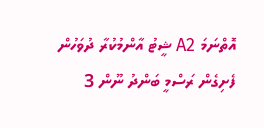އޮތްނަމަ A2 ޝީޓު އާންމުކުރާ ދުވަހުން ފެށިގެން ރަސްމީ ބަންދު ނޫން 3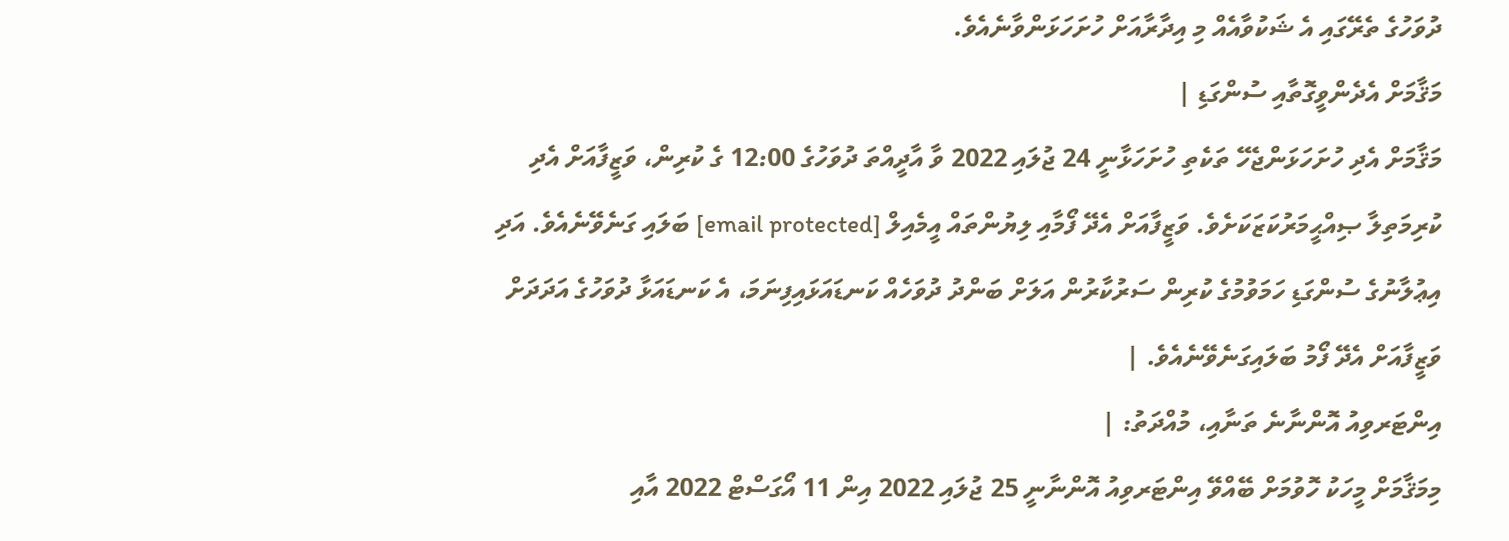ދުވަހުގެ ތެރޭގައި އެ ޝަކުވާއެއް މި އިދާރާއަށް ހުށަހަޅަންވާނެއެވެ.
މަޤާމަށް އެދެންވީގޮތާއި ސުންގަޑި |
މަޤާމަށް އެދި ހުށަހަޅަންޖެހޭ ތަކެތި ހުށަހަޅާނީ 24 ޖުލައި 2022 ވާ އާދީއްތަ ދުވަހުގެ 12:00 ގެ ކުރިން، ވަޒީފާއަށް އެދި ކުރިމަތިލާ ޞިއްޙީމަރުކަޒަކަށެވެ. ވަޒީފާއަށް އެދޭ ފޯމާއި ލިޔުންތައް އީމެއިލް [email protected] ބަލައި ގަނެވޭނެއެވެ. އަދި އިޢުލާނުގެ ސުންގަޑި ހަމަވުމުގެ ކުރިން ސަރުކާރުން އަލަށް ބަންދު ދުވަހެއް ކަނޑައަޅައިފިނަމަ، އެ ކަނޑައަޅާ ދުވަހުގެ އަދަދަށް ވަޒީފާއަށް އެދޭ ފޯމު ބަލައިގަނެވޭނެއެވެ. |
އިންޓަރވިއު އޮންނާނެ ތަނާއި، މުއްދަތު: |
މިމަޤާމަށް މީހަކު ހޮވުމަށް ބޭއްވޭ އިންޓަރވިއު އޮންނާނީ 25 ޖުލައި 2022 އިން 11 އޯގަސްޓް 2022 އާއި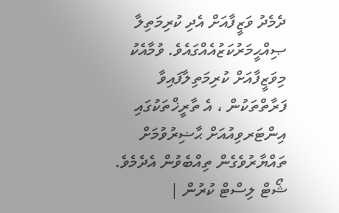ދެމެދު ވަޒީފާއަށް އެދި ކުރިމަތިލާ ޞިއްޙީމަރުކަޒުއެއްގައެވެ. ވުމާއެކު މިވަޒީފާއަށް ކުރިމަތިލާފައިވާ ފަރާތްތަކުން ، އެ ތާރީޚްތަކުގައި އިންޓަރވިއުއަށް ޙާޟިރުވުމަށް ތައްޔާރުވެގެން ތިއްބެވުން އެދެމެވެ.
ޝޯޓް ލިސްޓް ކުރުން |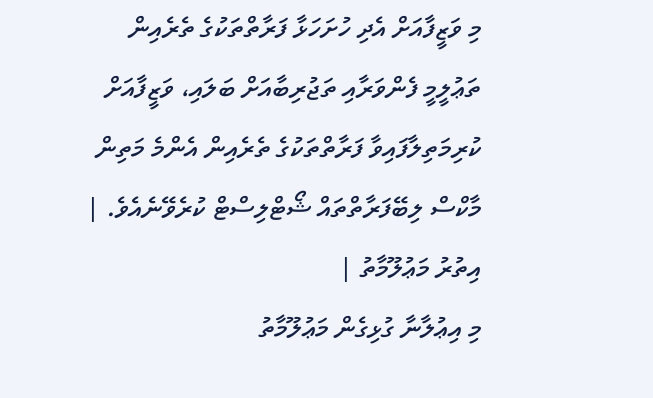މި ވަޒީފާއަށް އެދި ހުށަހަޅާ ފަރާތްތަކުގެ ތެރެއިން ތަޢުލީމީ ފެންވަރާއި ތަޖުރިބާއަށް ބަލައި، ވަޒީފާއަށް ކުރިމަތިލާފައިވާ ފަރާތްތަކުގެ ތެރެއިން އެންމެ މަތިން މާކްސް ލިބޭފަރާތްތައް ޝޯޓްލިސްޓް ކުރެވޭނެއެވެ. |
އިތުރު މަޢުލޫމާތު |
މި އިޢުލާނާ ގުޅިގެން މަޢުލޫމާތު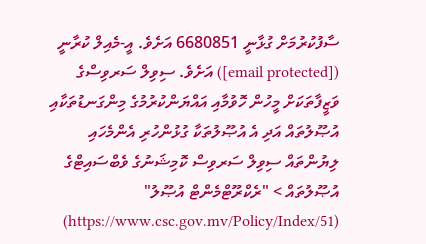ސާފުކުރުމަށް ގުޅާނީ 6680851 އަށެވެ. އީ-މެއިލް ކުރާނީ ([email protected]) އަށެވެ. ސިވިލް ސަރވިސްގެ ވަޒީފާތަކަށް މީހުން ހޮވުމާއި އައްޔަންކުރުމުގެ މިންގަނޑުތަކާއި އުޞޫލުތައް އަދި އެ އުޞޫލުތަކާ ގުޅުންހުރި އެންމެހައި ލިޔުންތައް ސިވިލް ސަރވިސް ކޮމިޝަނުގެ ވެބްސައިޓްގެ އުޞޫލުތައް > "ރެކްރޫޓްމެންޓް އުޞޫލު" (https://www.csc.gov.mv/Policy/Index/51)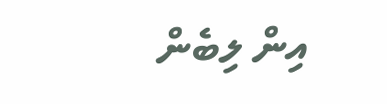އިން ލިބެން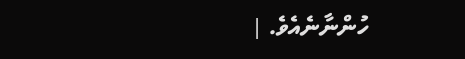ހުންނާނެއެވެ. |